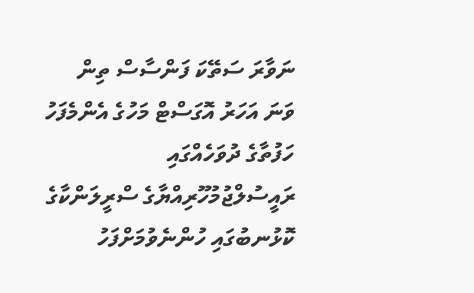ނަވާރަ ސަތޭކަ ފަންސާސް ތިން ވަނަ އަހަރު އޮގަސްޓް މަހުގެ އެންމެފަހު ހަފުތާގެ ދުވަހެއްގައި ރައީސުލްޖުމުހޫރިއްޔާގެ ސްރީލަންކާގެ ކޮޅުނބުގައި ހުންނެވުމަށްފަހު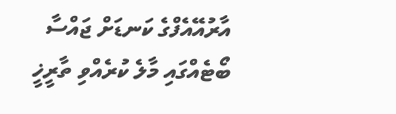އާރުއޭއެފްގެ ކަނޑަށް ޖައްސާ ބޯޓެއްގައި މާލެ ކުރެއްވި ތާރީޚީ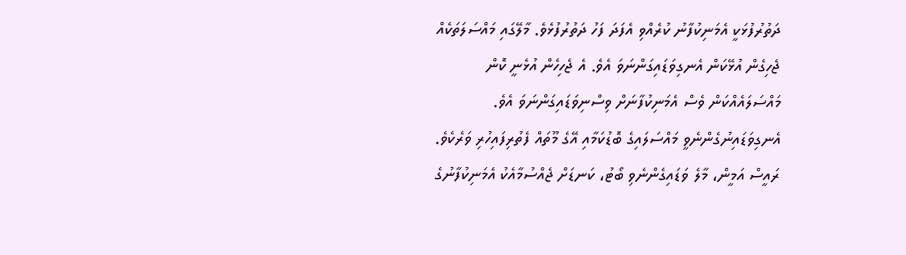ދަތުރުފުޅަކީ އެމަނިކުފާނު ކުރެއްވި އެފަދަ ފަހު ދަތުރުފުޅެވެ. މާލޭގައި މައްސަލަތަކެއް ޖެހިގެން އުޅޭކަން އެނގިވަޑައިގަންނަވަ އެވެ. އެ ޖެހިހެން އުޅެނީ ކޮން މައްސަލައެއްކަން ވެސް އެމަނިކުފާނަށް ވިސްނިވަޑައިގަންނަވަ އެވެ. އެނގިވަޑައިނުގެންނެވީ މައްސަލައިގެ ބޮޑުކަމާއި އޭގެ މޫތައް ފެތުރިފައިހުރި ވަރެކެވެ.
ރައީސް އަމީން، މާލެ ވަޑައިގެންނެވި ބޯޓު، ކަނޑަށް ޖެއްސުމާއެކު އެމަނިކުފާނުގެ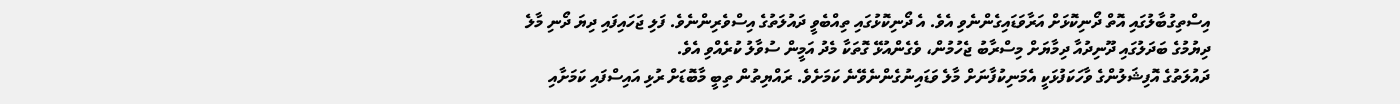އިސްތިގުބާލުގައި އޮތް ދޯނިކޮޅަށް އަރާވަޑައިގެންނެވި އެވެ. އެ ދޯނިކޮޅުގައި ތިއްބެވީ ދައުލަތުގެ އިސްވެރިންނެވެ. ފަލި ޖަހައިފައި ދިޔަ ދޯނި މާލެ ދިޔުމުގެ ބަދަލުގައި ދޫނިދުއާ ދިމާޔަށް މިސްރާބު ޖެހުމުން، ވެގެންއުޅޭ ގޮތަކާ މެދު އަމީން ސުވާލު ކުރެއްވި އެވެ.
ދައުލަތުގެ އޮފިޝަލުންގެ ވާހަކަފުޅަކީ އެމަނިކުފާނަށް މާލެ ވަޑައިނުގެންނެވޭނެ ކަމަށެވެ. ރައްޔިތުން ތިބީ މާބޮޑަށް ރުޅި އައިސްފައި ކަމަށާއި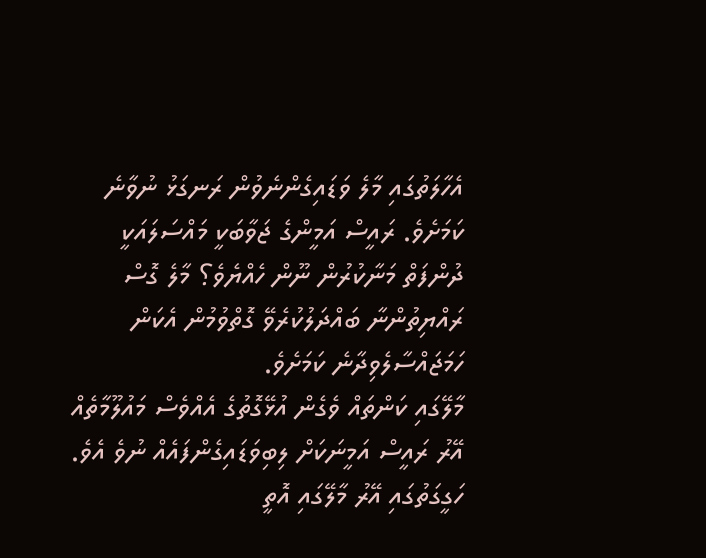އެހާލަތުގައި މާލެ ވަޑައިގެންނެވުން ރަނގަޅު ނުވާނެ ކަމަށެވެ. ރައީސް އަމީންގެ ޖަވާބަކީ މައްސަލައަކީ ދުންފަތް މަނާކުރުން ނޫން ހެއްޔެވެ؟ މާލެ ގޮސް ރައްޔިތުންނާ ބައްދަލުކުރެވޭ ގޮތްވުމުން އެކަން ހަމަޖައްސާލެވިދާނެ ކަމަށެވެ.
މާލޭގައި ކަންތައް ވެގެން އުޅޭގޮތުގެ އެއްވެސް މައުލޫމާތެއް އޭރު ރައީސް އަމީނަކަށް ލިބިވަޑައިގެންފައެއް ނުވެ އެވެ. ހަގީގަތުގައި އޭރު މާލޭގައި އޮތީ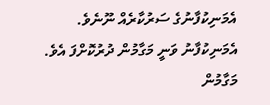އެމަނިކުފާނުގެ ސަރުކާރެއް ނޫނެވެ. އެމަނިކުފާނު ވަނީ މަގާމުން ދުރުކޮށްފަ އެވެ.
މަގާމުން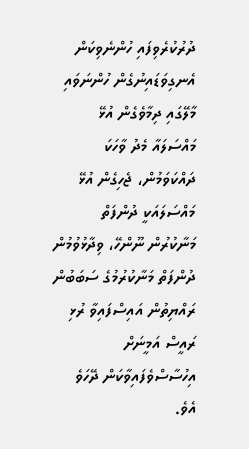ދުރުކުރެވިފައި ހުންނެވިކަން އެނގިވަޑައިނުގެން ހުންނަވައި މާލޭގައި ދިމާވެގެން އުޅޭ މައްސަލައާ މެދު ވާހަކަ ދައްކަވަމުން، ޖެހިގެން އުޅޭ މައްސަލައަކީ ދުންފަތް މަނާކުރުން ނޫންހޭ، ވިދާޅުވުމުން ދުންފަތް މަނާކުރުމުގެ ސަބަބުން ރައްޔިތުން އައިސްފައިވާ ރުޅި ރައީސް އަމީނަށް އިހުސާސްވެފައިވާކަން ދޭހަވެ އެވެ.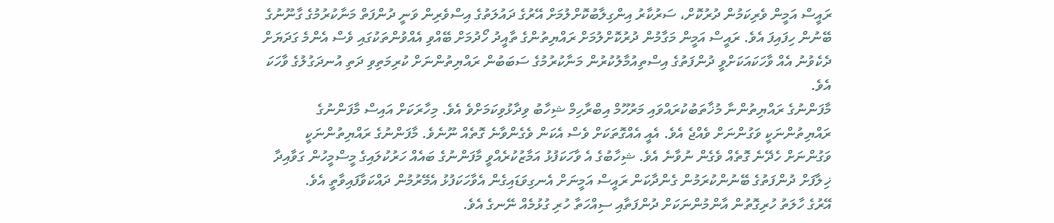ރައީސް އަމީން ވެރިކަމުން ދުރުކޮށް، ސަރުކާރު އިންގިލާބުކޮށްލުމަށް އޭރުގެ ދައުލަތުގެ އިސްވެރިން ވަނީ ދުންފަތް މަނާކުރުމުގެ ގާނޫނުގެ ބޭނުން ހިފައިފަ އެވެ. ރައީސް އަމީން މަގާމުން ދުރުކޮށްލުމަށް ރައްޔިތުންގެ ތާއީދު ހޯދުމަށް ބޭއްވި އެއްވުންތަކުގައި ވެސް އެންމެ ގަދަޔަށް ދެކެވުނު އެއް ވާހަކައަކަށްވީ ދުންފަތުގެ އިސްތިއުމާލުކުރުން މަނާކުރުމުގެ ސަބަބުން ރައްޔިތުންނަށް ކުރިމަތިވި ދަތި އުނދަގުލުގެ ވާހަކަ އެވެ.
މާފަންނުގެ ރައްޔިތުންނާ މުޚާތަބުކުރައްވައި މަރުހޫމް އިބްރާހިމް ޝިހާބު ވިދާޅުވިކަމަށްވެ އެވެ. މިހާރަކަށް އައިސް މާފަންނުގެ ރައްޔިތުންނަކީ ވަގުންނަށް ވެއްޖެ އެވެ. އެއީ އެއްގޮތަކަށް ވެސް އެކަން ވެގެންވާނެ ގޮތެއް ނޫނެވެ. މާފަންނުގެ ރައްޔިތުންނަކީ ވަގުންނަށް ހެދޭނެ ގޮތެއް ވެގެން ނުވާނެ އެވެ. ޝިހާބުގެ އެ ވާހަކަފުޅު އަމާޒުކުރެއްވީ މާފަންނުގެ ބައެއް ހަރުކުލައިގެ މީސްމީހުން ގަވާއިދާ ޚިލާފަށް ދުންފަތުގެ ބޭނުންކުރަމުން ގެންދާކަން ރައީސް އަމީނަށް އެނގިވަޑައިގެން އެވާހަކަފުޅު އެމޭރުމުން ދައްކަވާފައިވާތީ އެވެ.
އޭރުގެ ހާލަތު ހުރިގޮތުން އާންމުންނަކަށް ދުންފަތާއި ސިއްހަތާ ހުރި ގުޅުމެއް ނޭނގެ އެވެ.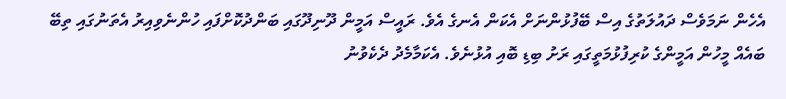އެހެން ނަމަވެސް ދައުލަތުގެ އިސް ބޭފުޅުންނަށް އެކަން އެނގެ އެވެ. ރައީސް އަމީން ދޫނިދޫގައި ބަންދުކޮށްފައި ހުންނެވިއިރު އެތަނުގައި ތިބޭ ބައެއް މީހުން އަމީންގެ ކުރިފުޅުމަތީގައި ރަށު ބިޑި ބޮއި އުޅުނެވެ. އެކަމާމެދު ދެކެވުނު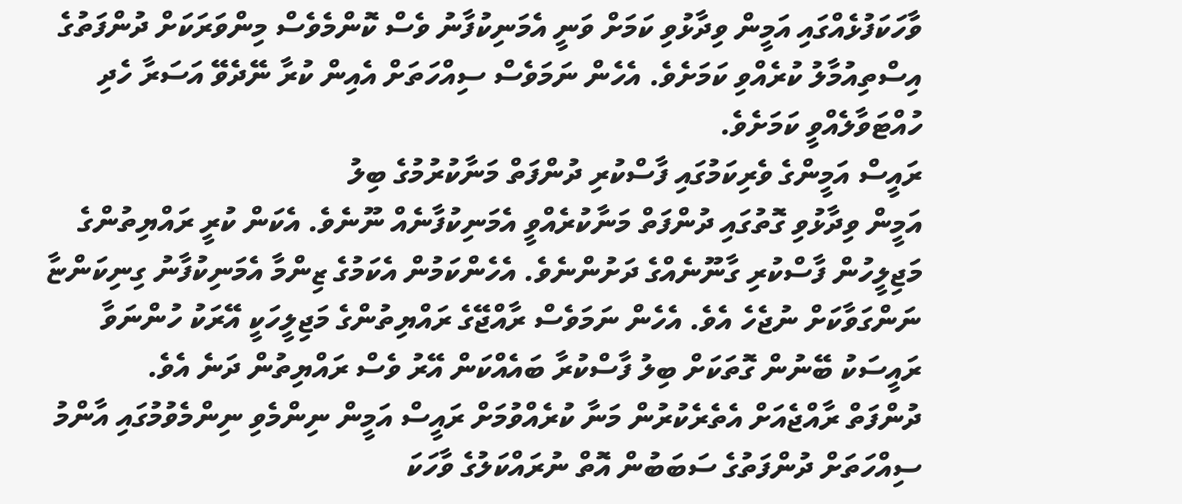ވާހަކަފުޅެއްގައި އަމީން ވިދާޅުވި ކަމަށް ވަނީ އެމަނިކުފާނު ވެސް ކޮންމެވެސް މިންވަރަކަށް ދުންފަތުގެ އިސްތިއުމާލު ކުރެއްވި ކަމަށެވެ. އެހެން ނަމަވެސް ސިއްހަތަށް އެއިން ކުރާ ނޭދެވޭ އަސަރާ ހެދި ހުއްޓަވާލެއްވީ ކަމަށެވެ.
ރައީސް އަމީންގެ ވެރިކަމުގައި ފާސްކުރި ދުންފަތް މަނާކުރުމުގެ ބިލު
އަމީން ވިދާޅުވި ގޮތުގައި ދުންފަތް މަނާކުރެއްވީ އެމަނިކުފާނެއް ނޫނެވެ. އެކަން ކުރީ ރައްޔިތުންގެ މަޖިލީހުން ފާސްކުރި ގާނޫނެއްގެ ދަށުންނެވެ. އެހެންކަމުން އެކަމުގެ ޒިންމާ އެމަނިކުފާނު ގިނިކަންޏާ ނަންގަވާކަށް ނުޖެހެ އެވެ. އެހެން ނަމަވެސް ރާއްޖޭގެ ރައްޔިތުންގެ މަޖިލީހަކީ އޭރަކު ހުންނަވާ ރައީސަކު ބޭނުން ގޮތަކަށް ބިލު ފާސްކުރާ ބައެއްކަން އޭރު ވެސް ރައްޔިތުން ދަނެ އެވެ.
ދުންފަތް ރާއްޖެއަށް އެތެރެކުރުން މަނާ ކުރެއްވުމަށް ރައީސް އަމީން ނިންމެވި ނިންމެވުމުގައި އާންމު ސިއްހަތަށް ދުންފަތުގެ ސަބަބުން އޮތް ނުރައްކަލުގެ ވާހަކަ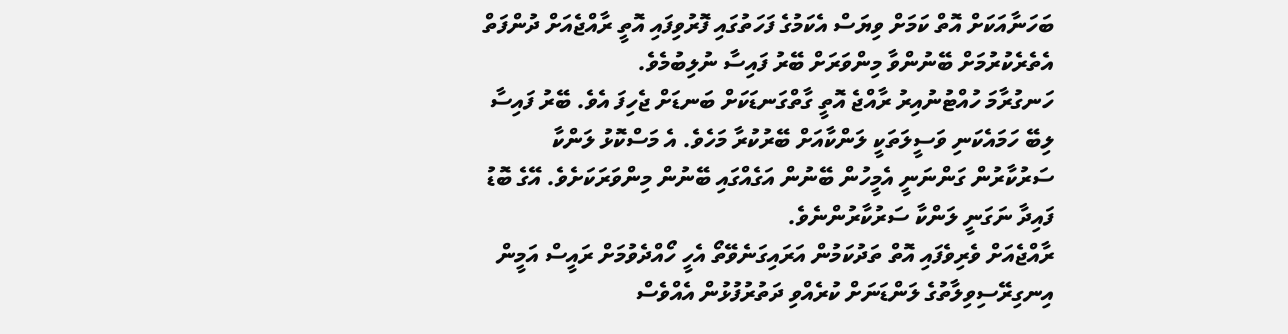ބަހަނާއަކަށް އޮތް ކަމަށް ވިޔަސް އެކަމުގެ ފަހަތުގައި ފޮރުވިފައި އޮތީ ރާއްޖެއަށް ދުންފަތް އެތެރެކުރުމަށް ބޭނުންވާ މިންވަރަށް ބޭރު ފައިސާ ނުލިބުމެވެ.
ހަނގުރާމަ ހުއްޓުނުއިރު ރާއްޖެ އޮތީ ގާތްގަނޑަކަށް ބަނޑަށް ޖެހިފަ އެވެ. ބޭރު ފައިސާ ލިބޭ ހަމައެކަނި ވަސީލަތަކީ ލަންކާއަށް ބޭރުކުރާ މަހެވެ. އެ މަސްކޮޅު ލަންކާ ސަރުކާރުން ގަންނަނީ އެމީހުން ބޭނުން އަގެއްގައި ބޭނުން މިންވަރަކަށެވެ. އޭގެ ބޮޑު ފައިދާ ނަގަނީ ލަންކާ ސަރުކާރުންނެވެ.
ރާއްޖެއަށް ވެރިވެފައި އޮތް ތަދުކަމުން އަރައިގަނެވޭތޯ އެހީ ހޯއްދެވުމަށް ރައީސް އަމީން އިނގިރޭސިވިލާތުގެ ލަންޑަނަށް ކުރެއްވި ދަތުރުފުޅުން އެއްވެސް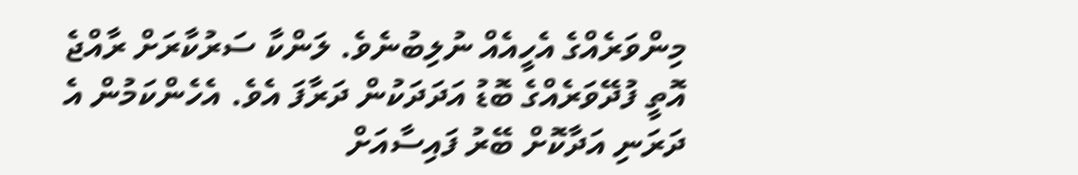މިންވަރެއްގެ އެހީއެއް ނުލިބުނެވެ. ލަންކާ ސަރުކާރަށް ރާއްޖެ އޮތީ ފުދޭވަރެއްގެ ބޮޑު އަދަދަކުން ދަރާފަ އެވެ. އެހެންކަމުން އެ ދަރަނި އަދާކޮށް ބޭރު ފައިސާއަށް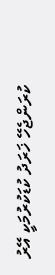ކުރަންޖެހޭ ޚަރަދު ކުޑަކުރުމަކީ އޭރު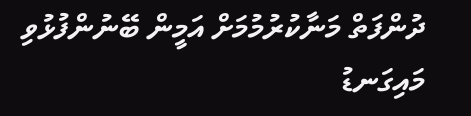ދުންފަތް މަނާކުރުމުމަށް އަމީން ބޭނުންފުޅުވި މައިގަނޑު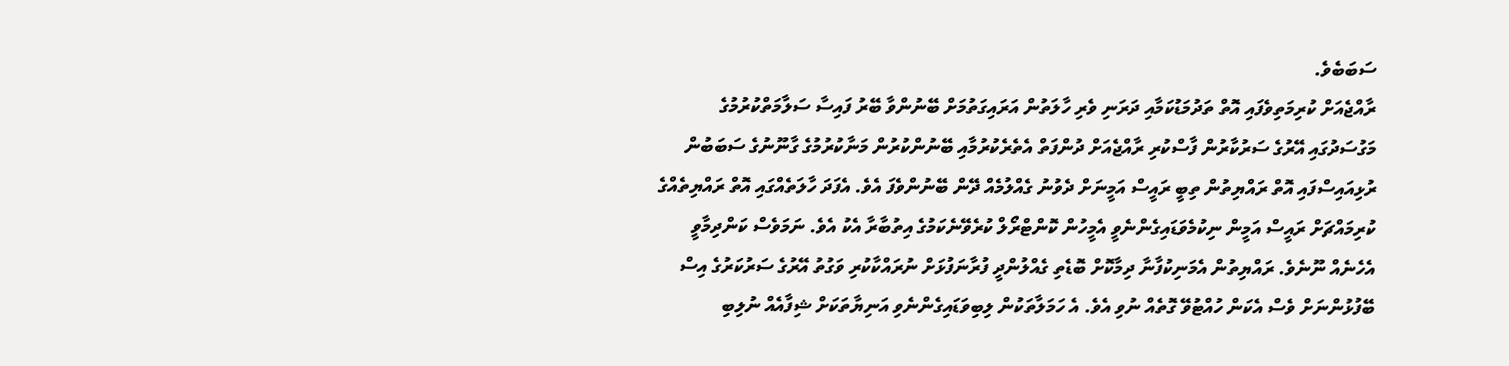ސަބަބެވެ.
ރާއްޖެއަށް ކުރިމަތިވެފައި އޮތް ތަދުމަޑުކަމާއި ދަރަނި ވެރި ހާލަތުން އަރައިގަތުމަށް ބޭނުންވާ ބޭރު ފައިސާ ސަލާމަތްކުރުމުގެ މަގުސަދުގައި އޭރުގެ ސަރުކާރުން ފާސްކުރި ރާއްޖެއަށް ދުންފަތް އެތެރެކުރުމާއި ބޭނުންކުރުން މަނާކުރުމުގެ ގާނޫނުގެ ސަބަބުން ރުޅިއައިސްފައި އޮތް ރައްޔިތުން ތިބީ ރައީސް އަމީނަށް ދެވުނު ގެއްލުމެއް ދޭން ބޭނުންވެފަ އެވެ. އެފަދަ ހާލަތެއްގައި އޮތް ރައްޔިތެއްގެ ކުރިމައްޗަށް ރައީސް އަމީން ނިކުމެވަޑައިގެންނެވީ އެމީހުން ކޮންޓްރޯލް ކުރެވޭނެކަމުގެ އިތުބާރާ އެކު އެވެ. ނަމަވެސް ކަންދިމާވީ އެހެނެއް ނޫނެވެ. ރައްޔިތުން އެމަނިކުފާނާ ދިމާކޮށް ބޮޑެތި ގެއްލުންދީ ފުރާނަފުޅަށް ނުރައްކާކުރި ވަގުތު އޭރުގެ ސަރުކަރުގެ އިސް ބޭފުޅުންނަށް ވެސް އެކަން ހުއްޓުވޭ ގޮތެއް ނުވި އެވެ. އެ ހަމަލާތަކުން ލިބިވަޑައިގެންނެވި އަނިޔާތަކަށް ޝިފާއެއް ނުލިބި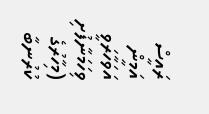ރައީސް އަމީން އަވަހާރަވީ ވިހަމަނާފުށި (މިހާރުގެ ކުރުނބާ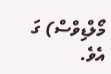މޯލްޑިވްސް) ގަ އެވެ.